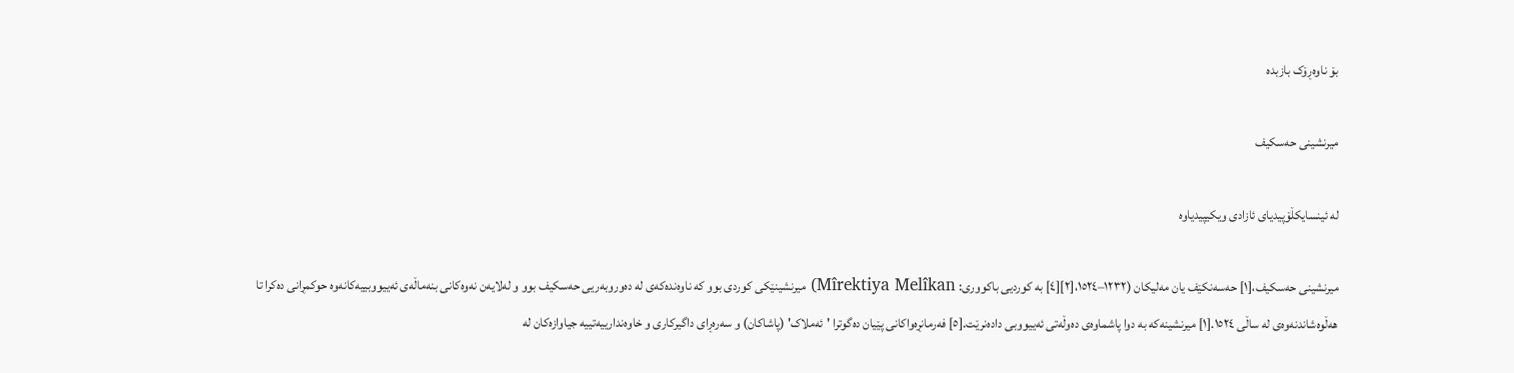بۆ ناوەڕۆک بازبدە

میرنشینی حەسکیف

لە ئینسایکڵۆپیدیای ئازادی ویکیپیدیاوە

میرنشینی حەسکیف،[١] حەسەنکێف یان مەلیکان (١٢٣٢–١٥٢٤،[٢][٤] بە کوردیی باکووری: Mîrektiya Melîkan) میرنشینێکی کوردی بوو کە ناوەندەکەی لە دەوروبەریی حەسکیف بوو و لەلایەن نەوەکانی بنەماڵەی ئەییووبییەکانەوە حوکمڕانی دەکرا تا ھەڵوەشاندنەوەی لە ساڵی ١٥٢٤.[١] میرنشینەکە بە دوا پاشماوەی دەوڵەتی ئەییووبی دادەنرێت.[٥] فەرمانڕەواکانی پێیان دەگوترا 'ئەملاک' (پاشاکان) و سەرەڕای داگیرکاری و خاوەندارییەتییە جیاوازەکان لە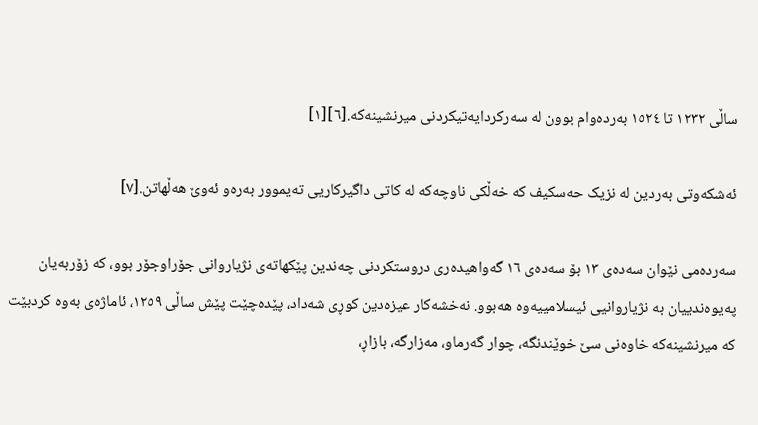ساڵی ١٢٣٢ تا ١٥٢٤ بەردەوام بوون لە سەرکردایەتیکردنی میرنشینەکە.[٦][١]

ئەشکەوتی بەردین لە نزیک حەسکیف کە خەڵکی ناوچەکە لە کاتی داگیرکاریی تەیموور بەرەو ئەوێ ھەڵھاتن.[٧]

سەردەمی نێوان سەدەی ١٣ بۆ سەدەی ١٦ گەواھیدەری دروستکردنی چەندین پێکھاتەی نژیاروانی جۆراوجۆر بوو، کە زۆربەیان پەیوەندییان بە نژیاروانیی ئیسلامییەوە هەبوو. نەخشەکار عیزەدین کوڕی شەداد، پێدەچێت پێش ساڵی ١٢٥٩، ئاماژەی بەوە کردبێت کە میرنشینەکە خاوەنی سێ خوێندنگە، چوار گەرماو، مەزارگە، بازاڕ،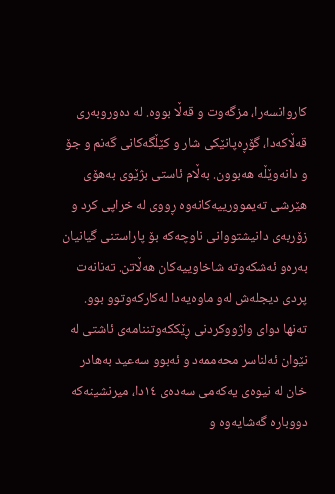کاروانسەرا، مزگەوت و قەڵا بووە. لە دەوروبەری قەڵاکەدا، گۆڕەپانێکی شار و کێڵگەکانی گەنم و جۆ و دانەوێڵە هەبوون. بەڵام ئاستی بژێوی بەهۆی هێرشی تەیموورییەکانەوە ڕووی لە خراپی کرد و زۆربەی دانیشتووانی ناوچەکە بۆ پاراستنی گیانیان بەرەو ئەشکەوتە شاخاوییەکان هەڵاتن. تەنانەت پردی دیجلەش لەو ماوەیەدا لەکارکەوتوو بوو. تەنها دوای واژووکردنی ڕێککەوتننامەی ئاشتی لە نێوان ئەلناسر محەممەد و ئەبوو سەعید بەهادر خان لە نیوەی یەکەمی سەدەی ١٤دا، میرنشینەکە دووبارە گەشایەوە و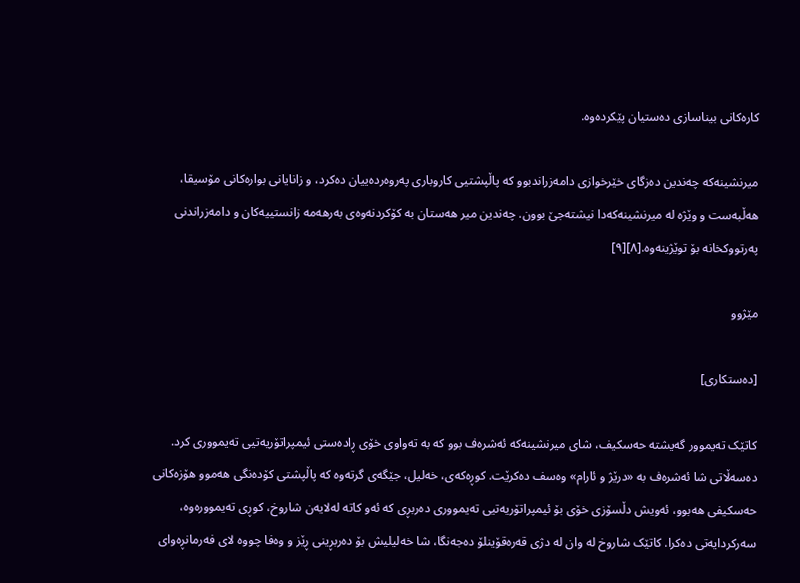کارەکانی بیناسازی دەستیان پێکردەوە.

میرنشینەکە چەندین دەزگای خێرخوازی دامەزراندبوو کە پاڵپشتیی کاروباری پەروەردەییان دەکرد، و زانایانی بوارەکانی مۆسیقا، ھەڵبەست و وێژە لە میرنشینەکەدا نیشتەجێ بوون. چەندین میر هەستان بە کۆکردنەوەی بەرهەمە زانستییەکان و دامەزراندنی پەرتووکخانە بۆ توێژینەوە.[٨][٩]

مێژوو

[دەستکاری]

کاتێک تەیموور گەیشتە حەسکیف، شای میرنشینەکە ئەشرەف بوو کە بە تەواوی خۆی ڕادەستی ئیمپراتۆریەتیی تەیمووری کرد. دەسەڵاتی شا ئەشرەف بە «درێژ و ئارام» وەسف دەکرێت. کوڕەکەی، خەلیل، جێگەی گرتەوە کە پاڵپشتی کۆدەنگی هەموو هۆزەکانی حەسکیفی هەبوو، ئەویش دڵسۆزی خۆی بۆ ئیمپراتۆریەتیی تەیمووری دەربڕی کە ئەو کاتە لەلایەن شاروخ، کوڕی تەیموورەوە، سەرکردایەتی دەکرا. کاتێک شاروخ لە وان لە دژی قەرەقۆینلۆ دەجەنگا، شا خەلیلیش بۆ دەربڕینی ڕێز و وەفا چووە لای فەرمانڕەوای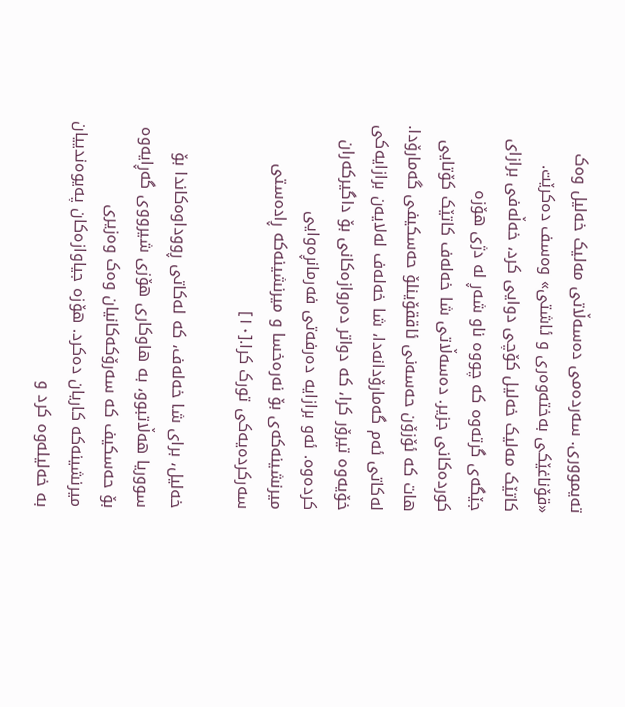تەیمووری. سەردەمی دەسەڵاتی مەلیک خەلیل وەک «قۆناغێکی بەختەوەری و ئاشتی» وەسف دەکرێت. کاتێک مەلیک خەلیل کۆچی دوایی کرد، خەڵەفی برازای جێگەی گرتەوە کە چووە ناو شەڕ لە دژی هۆزە کوردەکانی جزیر. دەسەڵاتی شا خەلەف کاتێک کۆتایی هات کە ئۆزۆن حەسەنی ئاققۆینلۆ حەسکیفی گەمارۆدا. لەکاتی ئەم گەمارۆدانەدا، شا خەلەف لەلایەن برازایەکی خۆیەوە تیرۆر کرا، کە دواتر دەروازەکانی بۆ داگیرکەران کردەوە. ئەو برازایە دەرفەتی فەرمانڕەوایی میرنشینەکەی بۆ نەرەخسا و میرنشینەکە ڕادەستی سەرکردەیەکی تورک کرا.[١٠]

خەلیل، برای شا خەلەف، کە لەکاتی ڕووداوەکاندا بۆ سووریا هەڵاتبوو، بە هاوکاری هۆزی شیرووی گەڕایەوە بۆ حەسکیف کە سەرۆکەکانیان وەک وەزیری میرنشینەکە کاریان دەکرد. هۆزە جیاوازەکان پەیوەندییان بە خەلیلەوە کرد و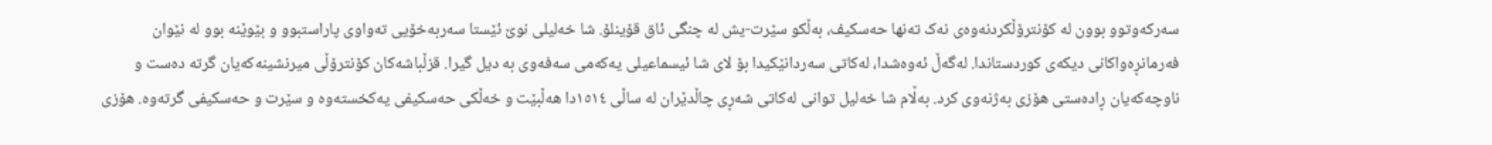سەرکەوتوو بوون لە کۆنترۆڵکردنەوەی نەک تەنها حەسکیف، بەڵکو سێرت-یش لە چنگی ئاق قۆینلۆ. شا خەلیلی نوێ ئێستا سەربەخۆیی تەواوی پاراستبوو و بێوێنە بوو لە نێوان فەرمانڕەواکانی دیکەی کوردستاندا. لەگەڵ ئەوەشدا، لەکاتی سەردانێکیدا بۆ لای شا ئیسماعیلی یەکەمی سەفەوی بە دیل گیرا. قزڵباشەکان کۆنترۆڵی میرنشینەکەیان گرتە دەست و ناوچەکەیان ڕادەستی هۆزی بەژنەوی کرد. بەڵام شا خەلیل توانی لەکاتی شەڕی چاڵدێران لە ساڵی ١٥١٤دا هەڵبێت و خەڵکی حەسکیفی یەکخستەوە و سێرت و حەسکیفی گرتەوە. هۆزی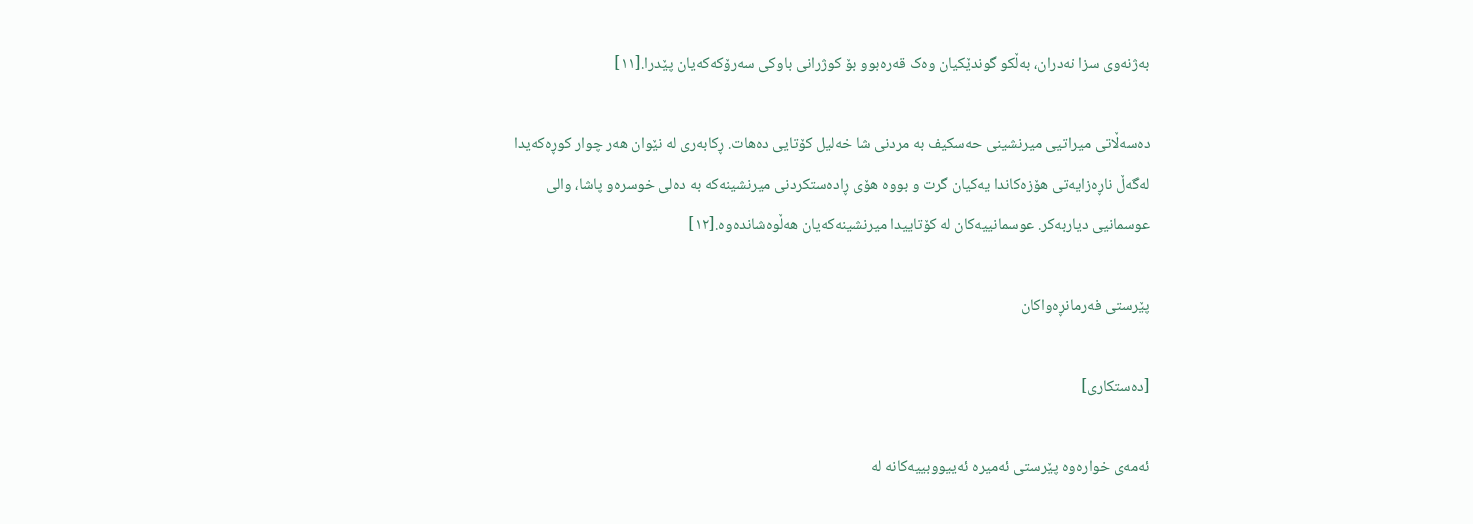بەژنەوی سزا نەدران، بەڵکو گوندێکیان وەک قەرەبوو بۆ کوژرانی باوکی سەرۆکەکەیان پێدرا.[١١]

دەسەڵاتی میراتیی میرنشینی حەسکیف بە مردنی شا خەلیل کۆتایی دەهات. ڕکابەری لە نێوان هەر چوار کوڕەکەیدا لەگەڵ ناڕەزایەتی هۆزەکاندا یەکیان گرت و بووە هۆی ڕادەستکردنی میرنشینەکە بە دەلی خوسرەو پاشا، والی عوسمانیی دیاربەکر. عوسمانییەکان لە کۆتاییدا میرنشینەکەیان هەڵوەشاندەوە.[١٢]

پێرستی فەرمانڕەواکان

[دەستکاری]

ئەمەی خوارەوە پێرستی ئەمیرە ئەییووبییەکانە لە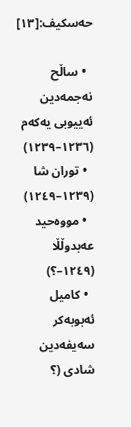حەسکیف:[١٣]

  • ساڵح نەجمەدین ئەییوبی یەکەم (١٢٣٦–١٢٣٩)
  • توران شا (١٢٣٩–١٢٤٩)
  • مووەحید عەبدوڵڵا (١٢٤٩–؟)
  • کامیل ئەبوبەکر سەیفەدین شادی (؟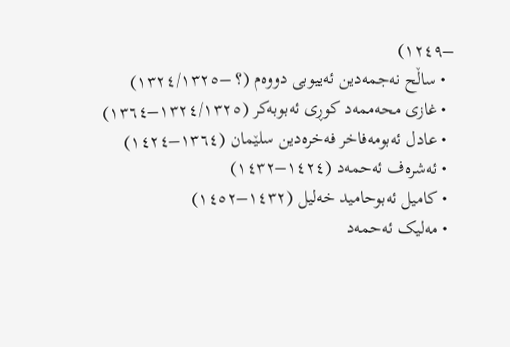–١٢٤٩)
  • ساڵح نەجمەدین ئەییوبی دووەم (؟ –١٣٢٤/١٣٢٥)
  • غازی محەممەد کوڕی ئەبوبەکر (١٣٢٤/١٣٢٥–١٣٦٤)
  • عادل ئەبومەفاخر فەخرەدین سلێمان (١٣٦٤–١٤٢٤)
  • ئەشرەف ئەحمەد (١٤٢٤–١٤٣٢)
  • کامیل ئەبوحامید خەلیل (١٤٣٢–١٤٥٢)
  • مەلیک ئەحمەد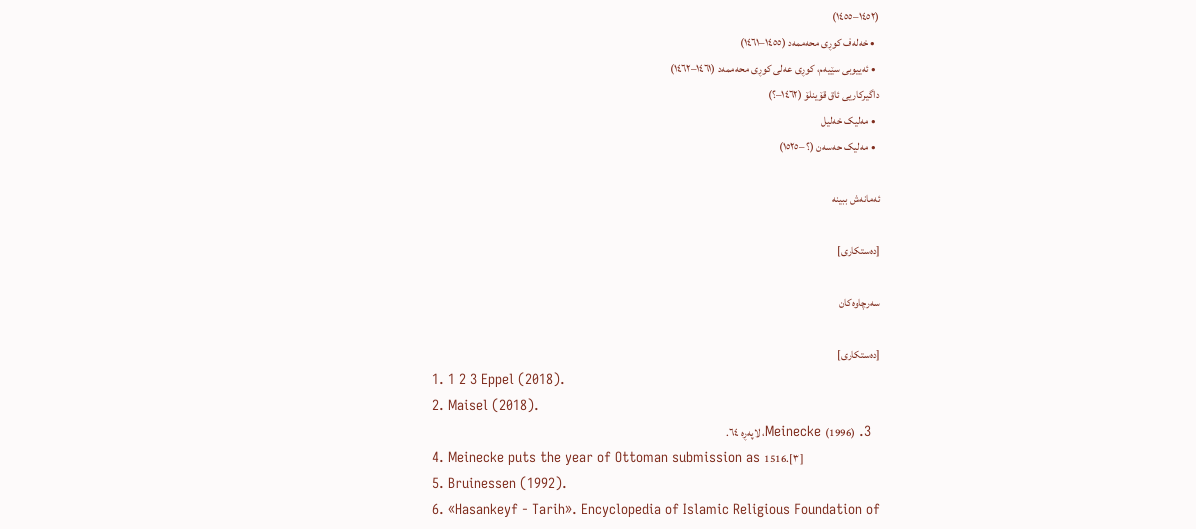(١٤٥٢–١٤٥٥)
  • خەلەف کوڕی محەممەد (١٤٥٥–١٤٦١)
  • ئەییوبی سێیەم، کوڕی عەلی کوڕی محەممەد (١٤٦١–١٤٦٢)
داگیرکاریی ئاق قۆینلۆ (١٤٦٢–؟)
  • مەلیک خەلیل
  • مەلیک حەسەن (؟ –١٥٢٥)

ئەمانەش ببینە

[دەستکاری]

سەرچاوەکان

[دەستکاری]
  1. 1 2 3 Eppel (2018).
  2. Maisel (2018).
  3. Meinecke (1996)، لاپەڕە ٦٤.
  4. Meinecke puts the year of Ottoman submission as 1516.[٣]
  5. Bruinessen (1992).
  6. «Hasankeyf - Tarih». Encyclopedia of Islamic Religious Foundation of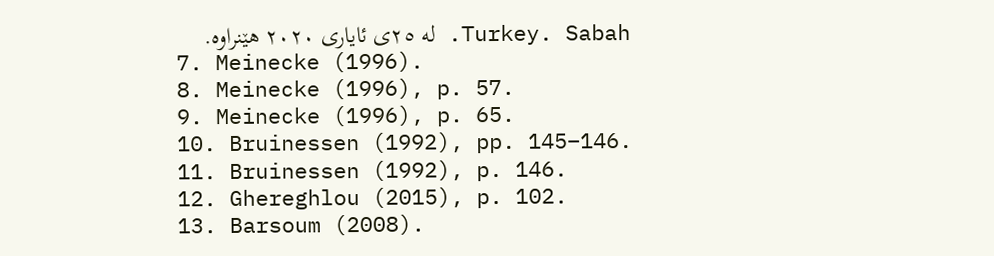Turkey. Sabah. لە ٢٥ی ئایاری ٢٠٢٠ ھێنراوە.
  7. Meinecke (1996).
  8. Meinecke (1996), p. 57.
  9. Meinecke (1996), p. 65.
  10. Bruinessen (1992), pp. 145–146.
  11. Bruinessen (1992), p. 146.
  12. Ghereghlou (2015), p. 102.
  13. Barsoum (2008).